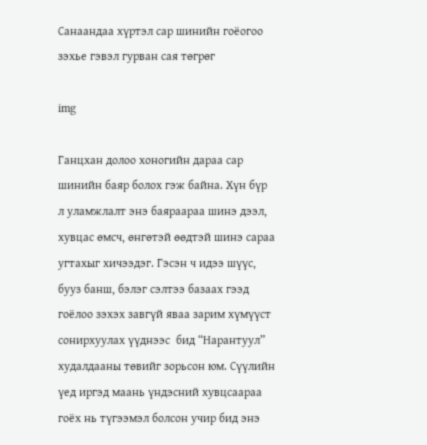Санаандаа хүртэл сар шинийн гоёогоо зэхье гэвэл гурван сая төгрөг

img

Ганцхан долоо хоногийн дараа сар шинийн баяр болох гэж байна. Хүн бүр л уламжлалт энэ баяраараа шинэ дээл, хувцас өмсч, өнгөтэй өөдтэй шинэ сараа угтахыг хичээдэг. Гэсэн ч идээ шүүс, бууз банш, бэлэг сэлтээ базаах гээд гоёлоо зэхэх завгүй яваа зарим хүмүүст  сонирхуулах үүднээс  бид “Нарантуул” худалдааны төвийг зорьсон юм. Сүүлийн үед иргэд маань үндэсний хувцсаараа гоёх нь түгээмэл болсон учир бид энэ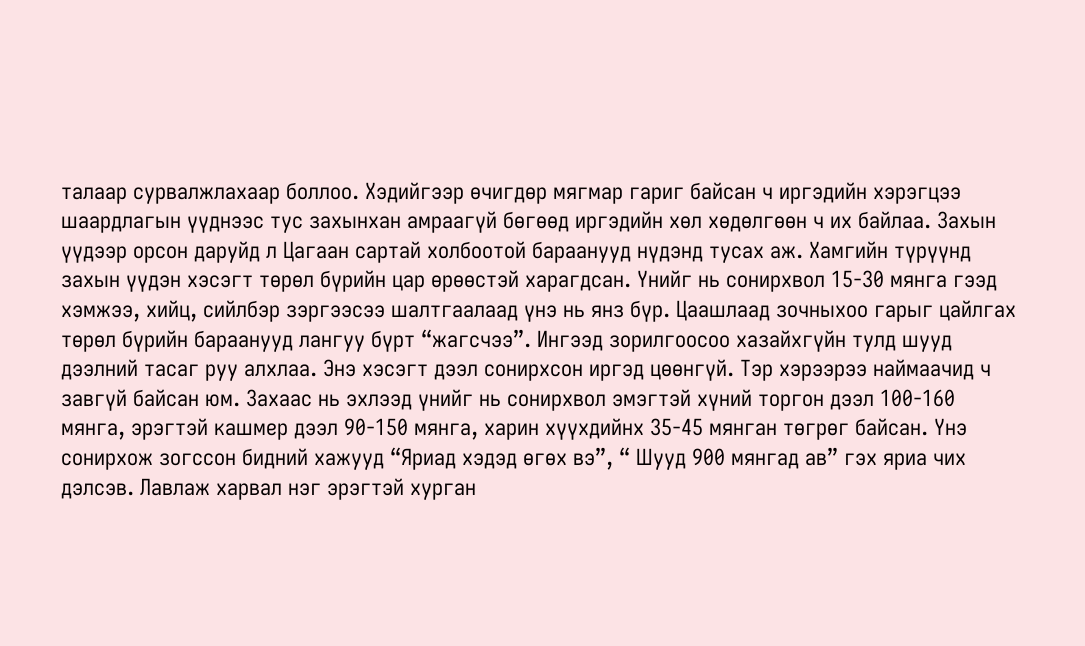талаар сурвалжлахаар боллоо. Хэдийгээр өчигдөр мягмар гариг байсан ч иргэдийн хэрэгцээ шаардлагын үүднээс тус захынхан амраагүй бөгөөд иргэдийн хөл хөдөлгөөн ч их байлаа. Захын үүдээр орсон даруйд л Цагаан сартай холбоотой бараанууд нүдэнд тусах аж. Хамгийн түрүүнд захын үүдэн хэсэгт төрөл бүрийн цар өрөөстэй харагдсан. Үнийг нь сонирхвол 15-30 мянга гээд хэмжээ, хийц, сийлбэр зэргээсээ шалтгаалаад үнэ нь янз бүр. Цаашлаад зочныхоо гарыг цайлгах төрөл бүрийн бараанууд лангуу бүрт “жагсчээ”. Ингээд зорилгоосоо хазайхгүйн тулд шууд дээлний тасаг руу алхлаа. Энэ хэсэгт дээл сонирхсон иргэд цөөнгүй. Тэр хэрээрээ наймаачид ч завгүй байсан юм. Захаас нь эхлээд үнийг нь сонирхвол эмэгтэй хүний торгон дээл 100-160 мянга, эрэгтэй кашмер дээл 90-150 мянга, харин хүүхдийнх 35-45 мянган төгрөг байсан. Үнэ сонирхож зогссон бидний хажууд “Яриад хэдэд өгөх вэ”, “ Шууд 900 мянгад ав” гэх яриа чих дэлсэв. Лавлаж харвал нэг эрэгтэй хурган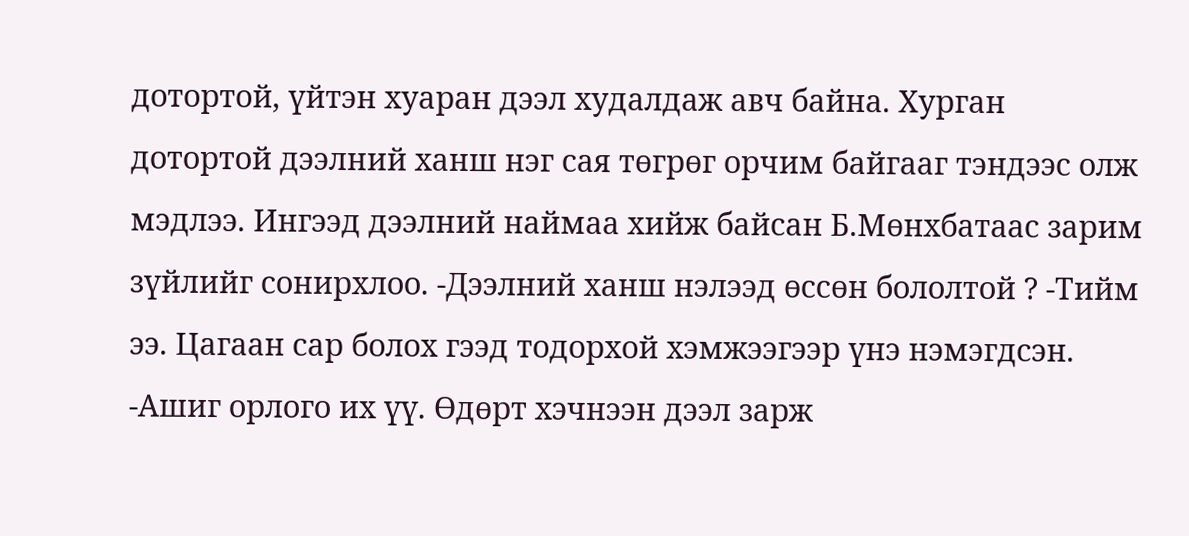дотортой, үйтэн хуаран дээл худалдаж авч байна. Хурган дотортой дээлний ханш нэг сая төгрөг орчим байгааг тэндээс олж мэдлээ. Ингээд дээлний наймаа хийж байсан Б.Мөнхбатаас зарим зүйлийг сонирхлоо. -Дээлний ханш нэлээд өссөн бололтой ? -Тийм ээ. Цагаан сар болох гээд тодорхой хэмжээгээр үнэ нэмэгдсэн. -Ашиг орлого их үү. Өдөрт хэчнээн дээл зарж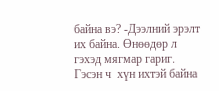байна вэ? -Дээлний эрэлт их байна. Өнөөдөр л гэхэд мягмар гариг. Гэсэн ч  хүн ихтэй байна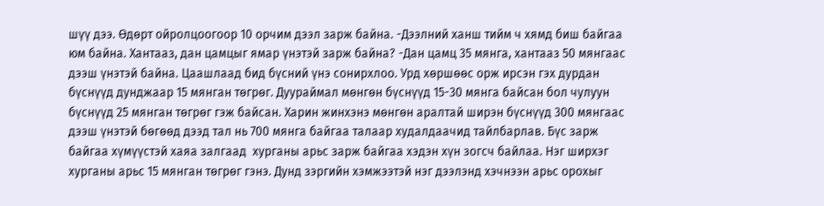шүү дээ. Өдөрт ойролцоогоор 10 орчим дээл зарж байна. -Дээлний ханш тийм ч хямд биш байгаа юм байна. Хантааз, дан цамцыг ямар үнэтэй зарж байна? -Дан цамц 35 мянга, хантааз 50 мянгаас дээш үнэтэй байна. Цаашлаад бид бүсний үнэ сонирхлоо. Урд хөршөөс орж ирсэн гэх дурдан бүснүүд дунджаар 15 мянган төгрөг. Дуураймал мөнгөн бүснүүд 15-30 мянга байсан бол чулуун бүснүүд 25 мянган төгрөг гэж байсан. Харин жинхэнэ мөнгөн аралтай ширэн бүснүүд 300 мянгаас дээш үнэтэй бөгөөд дээд тал нь 700 мянга байгаа талаар худалдаачид тайлбарлав. Бүс зарж байгаа хүмүүстэй хаяа залгаад  хурганы арьс зарж байгаа хэдэн хүн зогсч байлаа. Нэг ширхэг хурганы арьс 15 мянган төгрөг гэнэ. Дунд зэргийн хэмжээтэй нэг дээлэнд хэчнээн арьс орохыг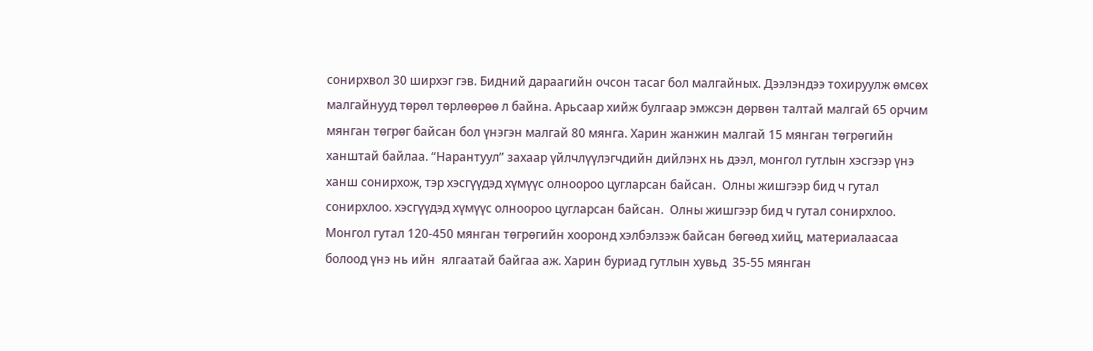сонирхвол 30 ширхэг гэв. Бидний дараагийн очсон тасаг бол малгайных. Дээлэндээ тохируулж өмсөх малгайнууд төрөл төрлөөрөө л байна. Арьсаар хийж булгаар эмжсэн дөрвөн талтай малгай 65 орчим мянган төгрөг байсан бол үнэгэн малгай 80 мянга. Харин жанжин малгай 15 мянган төгрөгийн ханштай байлаа. “Нарантуул” захаар үйлчлүүлэгчдийн дийлэнх нь дээл, монгол гутлын хэсгээр үнэ ханш сонирхож, тэр хэсгүүдэд хүмүүс олноороо цугларсан байсан.  Олны жишгээр бид ч гутал сонирхлоо. хэсгүүдэд хүмүүс олноороо цугларсан байсан.  Олны жишгээр бид ч гутал сонирхлоо. Монгол гутал 120-450 мянган төгрөгийн хооронд хэлбэлзэж байсан бөгөөд хийц, материалаасаа болоод үнэ нь ийн  ялгаатай байгаа аж. Харин буриад гутлын хувьд  35-55 мянган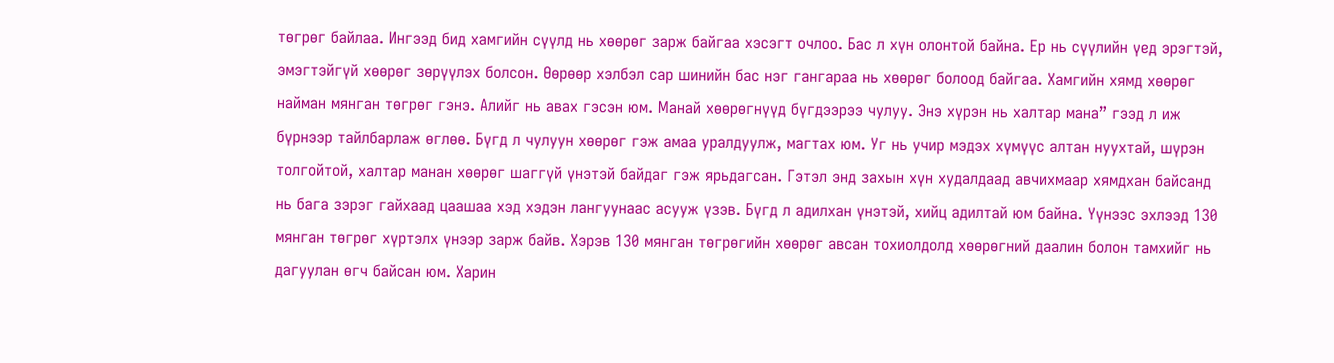төгрөг байлаа. Ингээд бид хамгийн сүүлд нь хөөрөг зарж байгаа хэсэгт очлоо. Бас л хүн олонтой байна. Ер нь сүүлийн үед эрэгтэй, эмэгтэйгүй хөөрөг зөрүүлэх болсон. Өөрөөр хэлбэл сар шинийн бас нэг гангараа нь хөөрөг болоод байгаа. Хамгийн хямд хөөрөг найман мянган төгрөг гэнэ. Алийг нь авах гэсэн юм. Манай хөөрөгнүүд бүгдээрээ чулуу. Энэ хүрэн нь халтар мана” гээд л иж бүрнээр тайлбарлаж өглөө. Бүгд л чулуун хөөрөг гэж амаа уралдуулж, магтах юм. Уг нь учир мэдэх хүмүүс алтан нуухтай, шүрэн толгойтой, халтар манан хөөрөг шаггүй үнэтэй байдаг гэж ярьдагсан. Гэтэл энд захын хүн худалдаад авчихмаар хямдхан байсанд нь бага зэрэг гайхаад цаашаа хэд хэдэн лангуунаас асууж үзэв. Бүгд л адилхан үнэтэй, хийц адилтай юм байна. Үүнээс эхлээд 130 мянган төгрөг хүртэлх үнээр зарж байв. Хэрэв 130 мянган төгрөгийн хөөрөг авсан тохиолдолд хөөрөгний даалин болон тамхийг нь дагуулан өгч байсан юм. Харин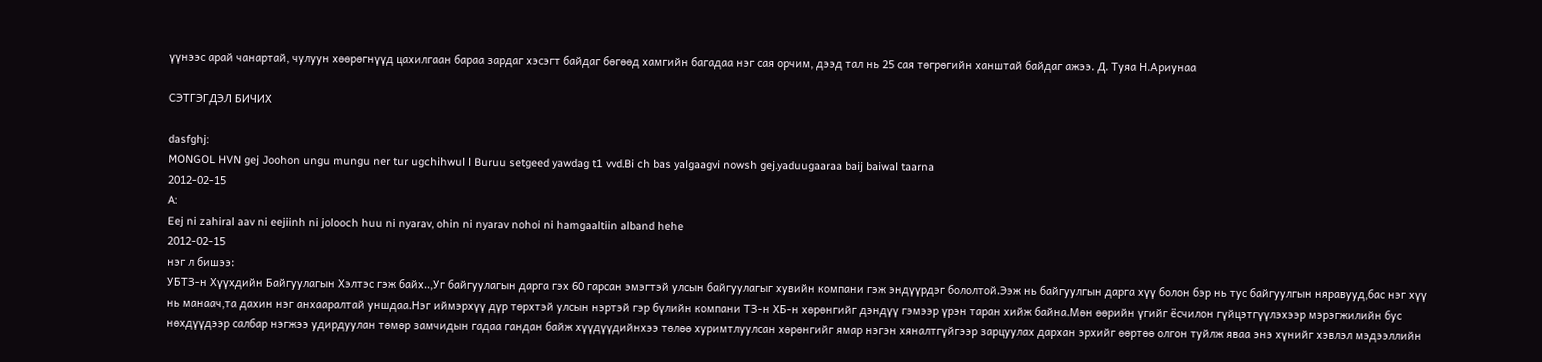үүнээс арай чанартай, чулуун хөөрөгнүүд цахилгаан бараа зардаг хэсэгт байдаг бөгөөд хамгийн багадаа нэг сая орчим, дээд тал нь 25 сая төгрөгийн ханштай байдаг ажээ. Д. Туяа Н.Ариунаа

СЭТГЭГДЭЛ БИЧИХ

dasfghj:
MONGOL HVN gej Joohon ungu mungu ner tur ugchihwul l Buruu setgeed yawdag t1 vvd.Bi ch bas yalgaagvi nowsh gej.yaduugaaraa baij baiwal taarna
2012-02-15
A:
Eej ni zahiral aav ni eejiinh ni jolooch huu ni nyarav, ohin ni nyarav nohoi ni hamgaaltiin alband hehe
2012-02-15
нэг л бишээ:
УБТЗ-н Хүүхдийн Байгуулагын Хэлтэс гэж байх..,Уг байгуулагын дарга гэх 60 гарсан эмэгтэй улсын байгуулагыг хувийн компани гэж эндүүрдэг бололтой.Ээж нь байгуулгын дарга хүү болон бэр нь тус байгуулгын няравууд,бас нэг хүү нь манаач,та дахин нэг анхааралтай уншдаа.Нэг иймэрхүү дүр төрхтэй улсын нэртэй гэр бүлийн компани ТЗ-н ХБ-н хөрөнгийг дэндүү гэмээр үрэн таран хийж байна.Мөн өөрийн үгийг ёсчилон гүйцэтгүүлэхээр мэрэгжилийн бус нөхдүүдээр салбар нэгжээ удирдуулан төмөр замчидын гадаа гандан байж хүүдүүдийнхээ төлөө хуримтлуулсан хөрөнгийг ямар нэгэн хяналтгүйгээр зарцуулах дархан эрхийг өөртөө олгон туйлж яваа энэ хүнийг хэвлэл мэдээллийн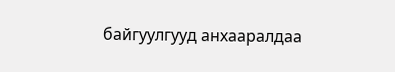байгуулгууд анхааралдаа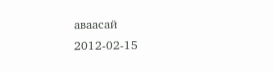аваасай
2012-02-15